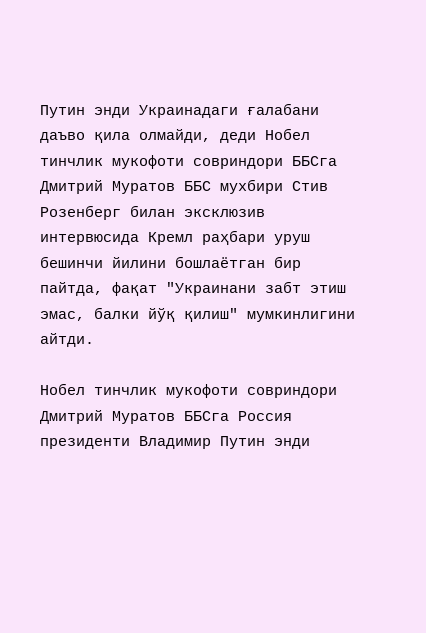Путин энди Украинадаги ғалабани даъво қила олмайди, деди Нобел тинчлик мукофоти совриндори ББСга
Дмитрий Муратов ББС мухбири Стив Розенберг билан эксклюзив интервюсида Кремл раҳбари уруш бешинчи йилини бошлаётган бир пайтда, фақат "Украинани забт этиш эмас, балки йўқ қилиш" мумкинлигини айтди.

Нобел тинчлик мукофоти совриндори Дмитрий Муратов ББСга Россия президенти Владимир Путин энди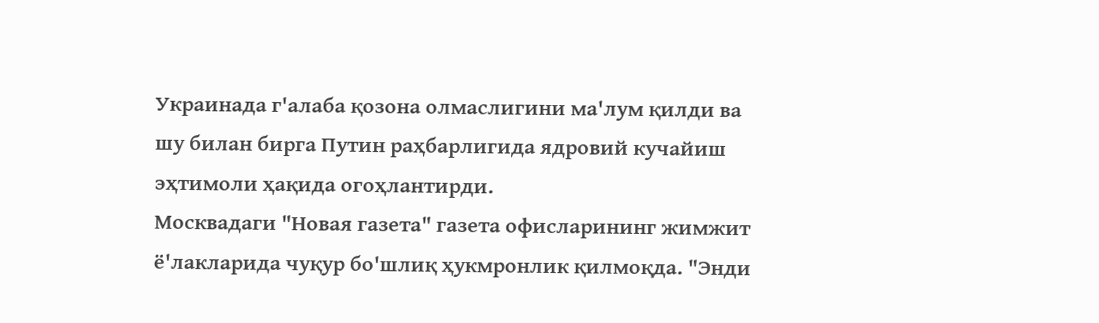Украинада г'алаба қозона олмаслигини ма'лум қилди ва шу билан бирга Путин раҳбарлигида ядровий кучайиш эҳтимоли ҳақида огоҳлантирди.
Москвадаги "Новая газета" газета офисларининг жимжит ё'лакларида чуқур бо'шлиқ ҳукмронлик қилмоқда. "Энди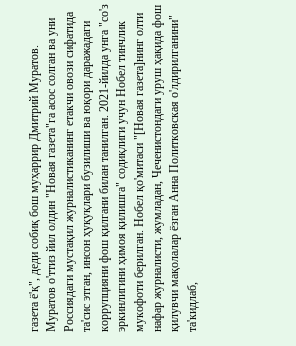газета ё'қ", деди собиқ бош муҳаррир Дмитрий Муратов.
Муратов о'ттиз йил олдин "Новая газета"га асос солган ва уни Россиядаги мустақил журналистиканинг етакчи овози сифатида та'сис этган, инсон ҳуқуқлари бузилиши ва юқори даражадаги коррупцияни фош қилгани билан танилган. 2021-йилда унга "со'з эркинлигини ҳимоя қилишга" содиқлиги учун Нобел тинчлик мукофоти берилган. Нобел қо'митаси "[Новая газета]нинг олти нафар журналисти, жумладан, Чеченистондаги уруш ҳақида фош қилувчи мақолалар ёзган Анна Политковская о'лдирилганини" та'кидлаб,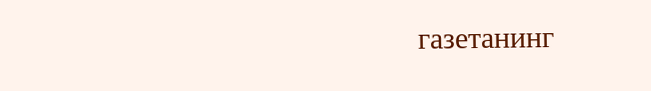газетанинг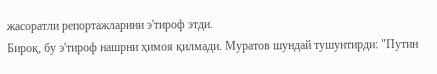жасоратли репортажларини э'тироф этди.
Бироқ, бу э'тироф нашрни ҳимоя қилмади. Муратов шундай тушунтирди: "Путин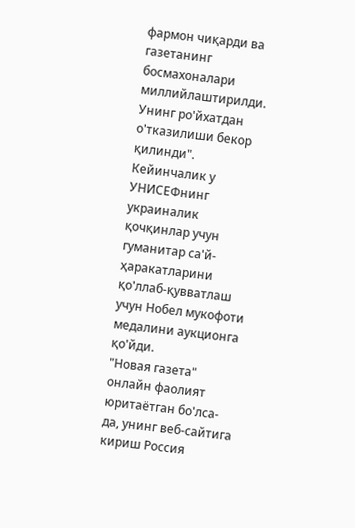фармон чиқарди ва газетанинг босмахоналари миллийлаштирилди. Унинг ро'йхатдан о'тказилиши бекор қилинди". Кейинчалик у УНИСЕФнинг украиналик қочқинлар учун гуманитар са'й-ҳаракатларини қо'ллаб-қувватлаш учун Нобел мукофоти медалини аукционга қо'йди.
"Новая газета" онлайн фаолият юритаётган бо'лса-да, унинг веб-сайтига кириш Россия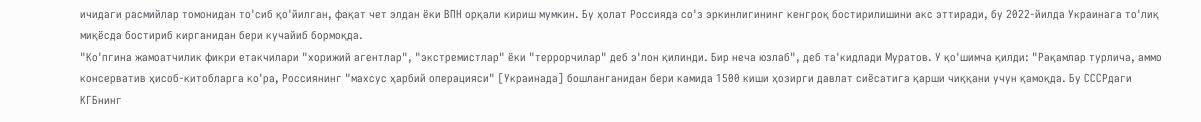ичидаги расмийлар томонидан то'сиб қо'йилган, фақат чет элдан ёки ВПН орқали кириш мумкин. Бу ҳолат Россияда со'з эркинлигининг кенгроқ бостирилишини акс эттиради, бу 2022-йилда Украинага то'лиқ миқёсда бостириб кирганидан бери кучайиб бормоқда.
"Ко'пгина жамоатчилик фикри етакчилари "хорижий агентлар", "экстремистлар" ёки "террорчилар" деб э'лон қилинди. Бир неча юзлаб", деб та'кидлади Муратов. У қо'шимча қилди: "Рақамлар турлича, аммо консерватив ҳисоб-китобларга ко'ра, Россиянинг "махсус ҳарбий операцияси" [Украинада] бошланганидан бери камида 1500 киши ҳозирги давлат сиёсатига қарши чиққани учун қамоқда. Бу СССРдаги КГБнинг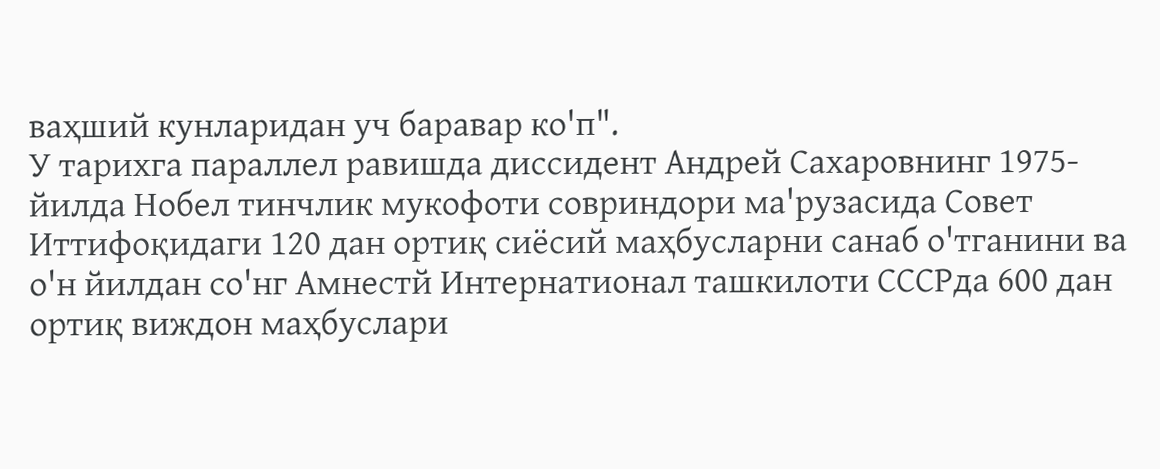ваҳший кунларидан уч баравар ко'п".
У тарихга параллел равишда диссидент Андрей Сахаровнинг 1975-йилда Нобел тинчлик мукофоти совриндори ма'рузасида Совет Иттифоқидаги 120 дан ортиқ сиёсий маҳбусларни санаб о'тганини ва о'н йилдан со'нг Амнестй Интернатионал ташкилоти СССРда 600 дан ортиқ виждон маҳбуслари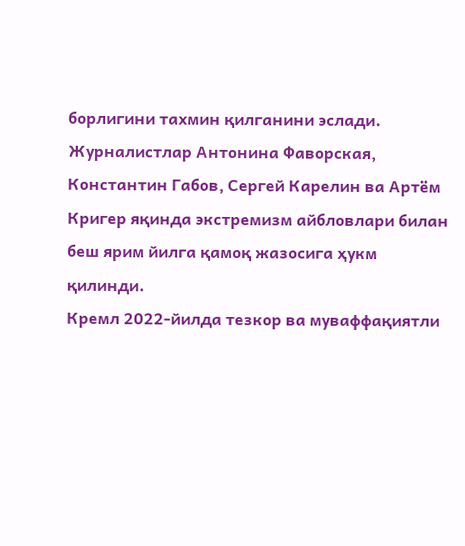борлигини тахмин қилганини эслади.
Журналистлар Антонина Фаворская, Константин Габов, Сергей Карелин ва Артём Кригер яқинда экстремизм айбловлари билан беш ярим йилга қамоқ жазосига ҳукм қилинди.
Кремл 2022-йилда тезкор ва муваффақиятли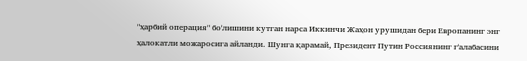"ҳарбий операция" бо'лишини кутган нарса Иккинчи Жаҳон урушидан бери Европанинг энг ҳалокатли можаросига айланди. Шунга қарамай, Президент Путин Россиянинг г'алабасини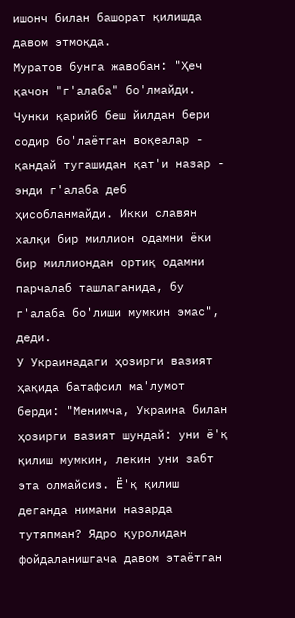ишонч билан башорат қилишда давом этмоқда.
Муратов бунга жавобан: "Ҳеч қачон "г'алаба" бо'лмайди. Чунки қарийб беш йилдан бери содир бо'лаётган воқеалар - қандай тугашидан қат'и назар - энди г'алаба деб ҳисобланмайди. Икки славян халқи бир миллион одамни ёки бир миллиондан ортиқ одамни парчалаб ташлаганида, бу г'алаба бо'лиши мумкин эмас", деди.
У Украинадаги ҳозирги вазият ҳақида батафсил ма'лумот берди: "Менимча, Украина билан ҳозирги вазият шундай: уни ё'қ қилиш мумкин, лекин уни забт эта олмайсиз. Ё'қ қилиш деганда нимани назарда тутяпман? Ядро қуролидан фойдаланишгача давом этаётган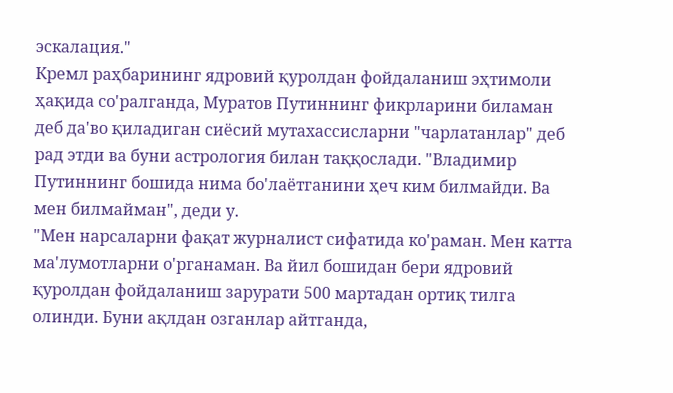эскалация."
Кремл раҳбарининг ядровий қуролдан фойдаланиш эҳтимоли ҳақида со'ралганда, Муратов Путиннинг фикрларини биламан деб да'во қиладиган сиёсий мутахассисларни "чарлатанлар" деб рад этди ва буни астрология билан таққослади. "Владимир Путиннинг бошида нима бо'лаётганини ҳеч ким билмайди. Ва мен билмайман", деди у.
"Мен нарсаларни фақат журналист сифатида ко'раман. Мен катта ма'лумотларни о'рганаман. Ва йил бошидан бери ядровий қуролдан фойдаланиш зарурати 500 мартадан ортиқ тилга олинди. Буни ақлдан озганлар айтганда,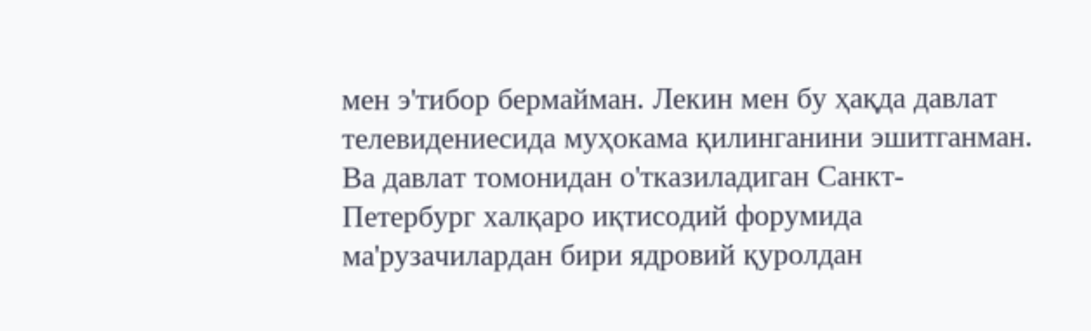мен э'тибор бермайман. Лекин мен бу ҳақда давлат телевидениесида муҳокама қилинганини эшитганман. Ва давлат томонидан о'тказиладиган Санкт-Петербург халқаро иқтисодий форумида ма'рузачилардан бири ядровий қуролдан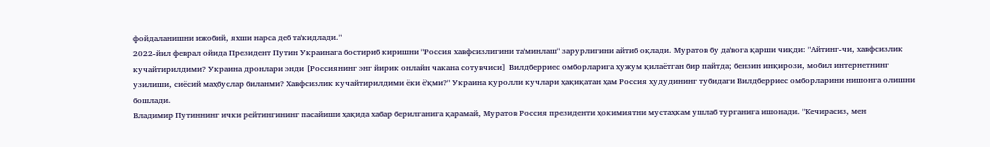фойдаланишни ижобий, яхши нарса деб та'кидлади."
2022-йил феврал ойида Президент Путин Украинага бостириб киришни "Россия хавфсизлигини та'минлаш" зарурлигини айтиб оқлади. Муратов бу да'вога қарши чиқди: "Айтинг-чи, хавфсизлик кучайтирилдими? Украина дронлари энди [Россиянинг энг йирик онлайн чакана сотувчиси] Вилдберриес омборларига ҳужум қилаётган бир пайтда; бензин инқирози, мобил интернетнинг узилиши, сиёсий маҳбуслар биланми? Хавфсизлик кучайтирилдими ёки ё'қми?" Украина қуролли кучлари ҳақиқатан ҳам Россия ҳудудининг тубидаги Вилдберриес омборларини нишонга олишни бошлади.
Владимир Путиннинг ички рейтингининг пасайиши ҳақида хабар берилганига қарамай, Муратов Россия президенти ҳокимиятни мустаҳкам ушлаб турганига ишонади. "Кечирасиз, мен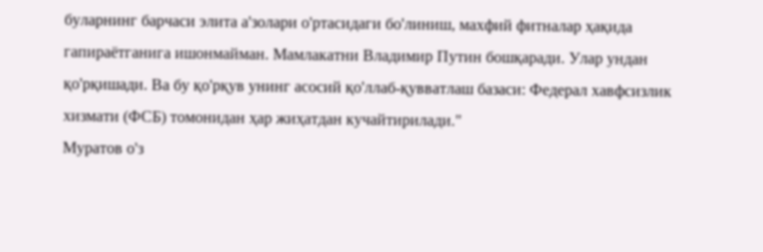буларнинг барчаси элита а'золари о'ртасидаги бо'линиш, махфий фитналар ҳақида гапираётганига ишонмайман. Мамлакатни Владимир Путин бошқаради. Улар ундан қо'рқишади. Ва бу қо'рқув унинг асосий қо'ллаб-қувватлаш базаси: Федерал хавфсизлик хизмати (ФСБ) томонидан ҳар жиҳатдан кучайтирилади."
Муратов о'з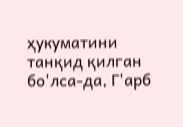ҳукуматини танқид қилган бо'лса-да, Г'арб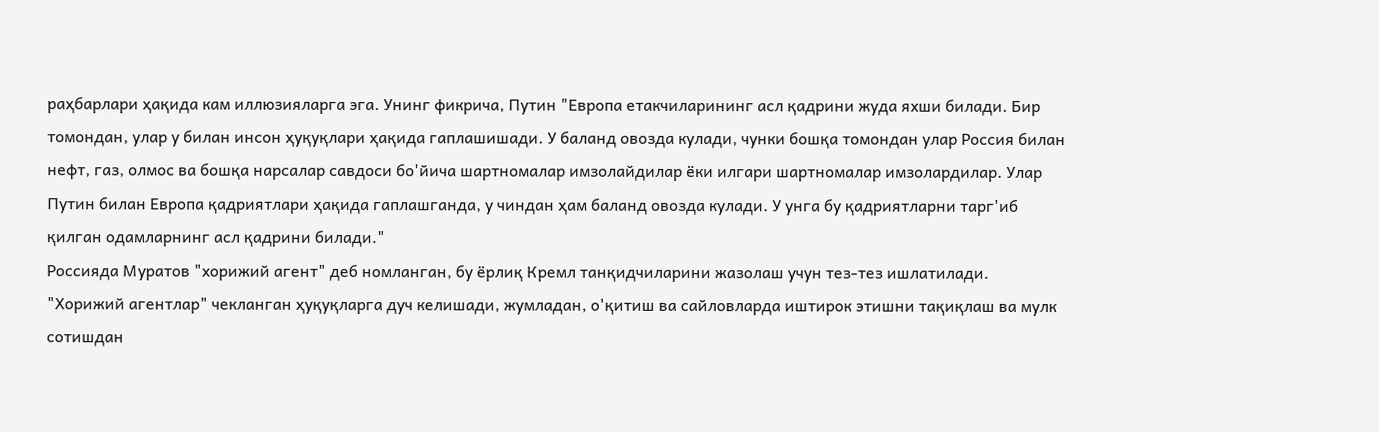раҳбарлари ҳақида кам иллюзияларга эга. Унинг фикрича, Путин "Европа етакчиларининг асл қадрини жуда яхши билади. Бир томондан, улар у билан инсон ҳуқуқлари ҳақида гаплашишади. У баланд овозда кулади, чунки бошқа томондан улар Россия билан нефт, газ, олмос ва бошқа нарсалар савдоси бо'йича шартномалар имзолайдилар ёки илгари шартномалар имзолардилар. Улар Путин билан Европа қадриятлари ҳақида гаплашганда, у чиндан ҳам баланд овозда кулади. У унга бу қадриятларни тарг'иб қилган одамларнинг асл қадрини билади."
Россияда Муратов "хорижий агент" деб номланган, бу ёрлиқ Кремл танқидчиларини жазолаш учун тез-тез ишлатилади. "Хорижий агентлар" чекланган ҳуқуқларга дуч келишади, жумладан, о'қитиш ва сайловларда иштирок этишни тақиқлаш ва мулк сотишдан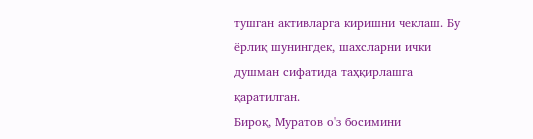тушган активларга киришни чеклаш. Бу ёрлиқ шунингдек, шахсларни ички душман сифатида таҳқирлашга қаратилган.
Бироқ, Муратов о'з босимини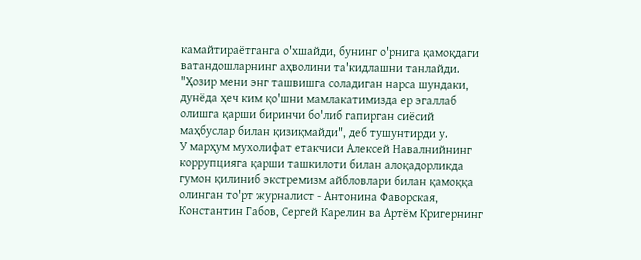камайтираётганга о'хшайди, бунинг о'рнига қамоқдаги ватандошларнинг аҳволини та'кидлашни танлайди. "Ҳозир мени энг ташвишга соладиган нарса шундаки, дунёда ҳеч ким қо'шни мамлакатимизда ер эгаллаб олишга қарши биринчи бо'либ гапирган сиёсий маҳбуслар билан қизиқмайди", деб тушунтирди у.
У марҳум мухолифат етакчиси Алексей Навалнийнинг коррупцияга қарши ташкилоти билан алоқадорликда гумон қилиниб экстремизм айбловлари билан қамоққа олинган то'рт журналист - Антонина Фаворская, Константин Габов, Сергей Карелин ва Артём Кригернинг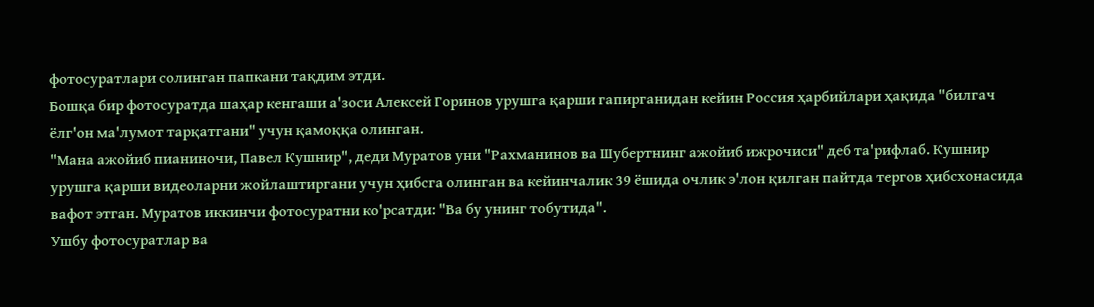фотосуратлари солинган папкани тақдим этди.
Бошқа бир фотосуратда шаҳар кенгаши а'зоси Алексей Горинов урушга қарши гапирганидан кейин Россия ҳарбийлари ҳақида "билгач ёлг'он ма'лумот тарқатгани" учун қамоққа олинган.
"Мана ажойиб пианиночи, Павел Кушнир", деди Муратов уни "Рахманинов ва Шубертнинг ажойиб ижрочиси" деб та'рифлаб. Кушнир урушга қарши видеоларни жойлаштиргани учун ҳибсга олинган ва кейинчалик 39 ёшида очлик э'лон қилган пайтда тергов ҳибсхонасида вафот этган. Муратов иккинчи фотосуратни ко'рсатди: "Ва бу унинг тобутида".
Ушбу фотосуратлар ва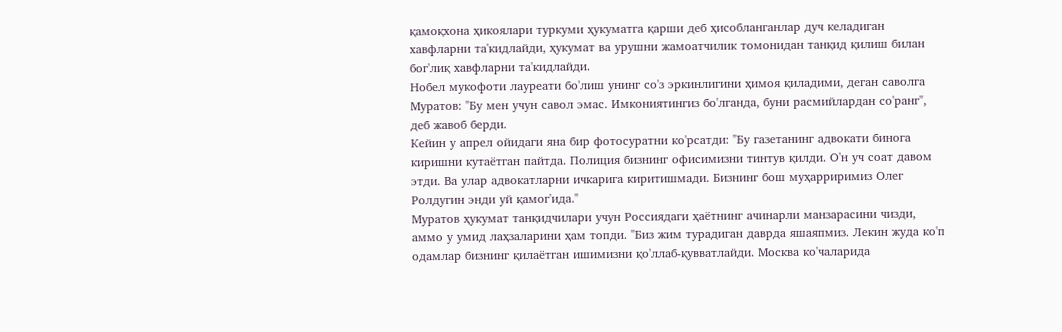қамоқхона ҳикоялари туркуми ҳукуматга қарши деб ҳисобланганлар дуч келадиган хавфларни та'кидлайди, ҳукумат ва урушни жамоатчилик томонидан танқид қилиш билан бог'лиқ хавфларни та'кидлайди.
Нобел мукофоти лауреати бо'лиш унинг со'з эркинлигини ҳимоя қиладими, деган саволга Муратов: "Бу мен учун савол эмас. Имкониятингиз бо'лганда, буни расмийлардан со'ранг", деб жавоб берди.
Кейин у апрел ойидаги яна бир фотосуратни ко'рсатди: "Бу газетанинг адвокати бинога киришни кутаётган пайтда. Полиция бизнинг офисимизни тинтув қилди. О'н уч соат давом этди. Ва улар адвокатларни ичкарига киритишмади. Бизнинг бош муҳарриримиз Олег Ролдугин энди уй қамог'ида."
Муратов ҳукумат танқидчилари учун Россиядаги ҳаётнинг ачинарли манзарасини чизди, аммо у умид лаҳзаларини ҳам топди. "Биз жим турадиган даврда яшаяпмиз. Лекин жуда ко'п одамлар бизнинг қилаётган ишимизни қо'ллаб-қувватлайди. Москва ко'чаларида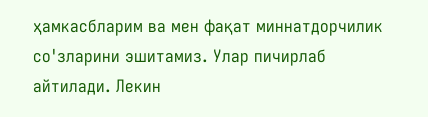ҳамкасбларим ва мен фақат миннатдорчилик со'зларини эшитамиз. Улар пичирлаб айтилади. Лекин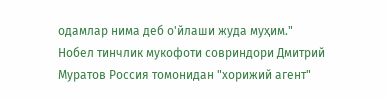одамлар нима деб о'йлаши жуда муҳим."
Нобел тинчлик мукофоти совриндори Дмитрий Муратов Россия томонидан "хорижий агент"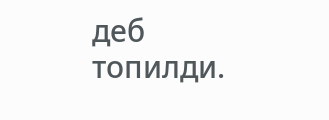деб топилди.